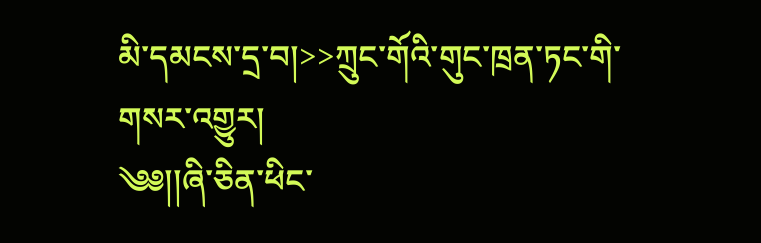མི་དམངས་དྲ་བ།>>ཀྲུང་གོའི་གུང་ཁྲན་ཏང་གི་གསར་འགྱུར།
༄༅།།ཞི་ཅིན་ཕིང་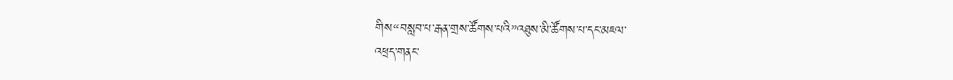གིས“བསླབ་པ་རྒན་གྲས་ཚོགས་པའི”འཐུས་མི་ཚོགས་པ་དང་མཇལ་
འཕྲད་གནང་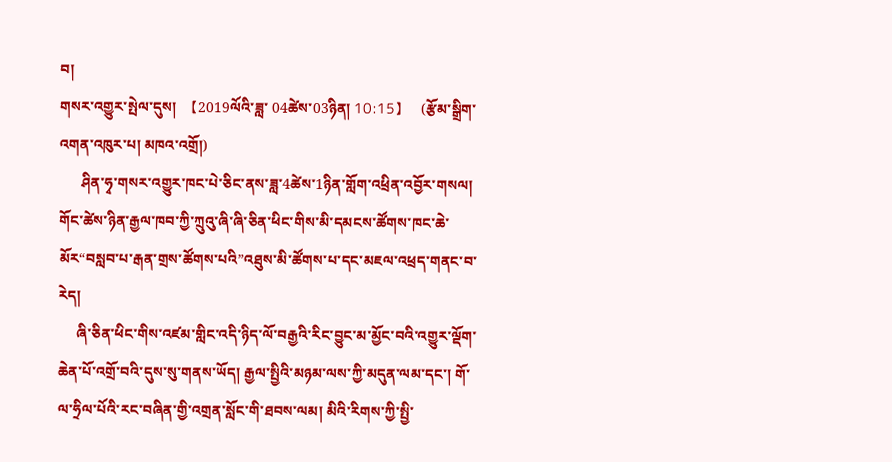བ།
གསར་འགྱུར་སྤེལ་དུས།  【2019ལོའི་ཟླ་ 04ཚེས་03ཉིན། 10:15】   (རྩོམ་སྒྲིག་འགན་འཁུར་པ། མཁའ་འགྲོ།)
      ཤིན་ཧྭ་གསར་འགྱུར་ཁང་པེ་ཅིང་ནས་ཟླ་4ཚེས་1ཉིན་གློག་འཕྲིན་འབྱོར་གསལ། གོང་ཚེས་ཉིན་རྒྱལ་ཁབ་ཀྱི་ཀྲུའུ་ཞི་ཞི་ཅིན་ཕིང་གིས་མི་དམངས་ཚོགས་ཁང་ཆེ་མོར“བསླབ་པ་རྒན་གྲས་ཚོགས་པའི”འཐུས་མི་ཚོགས་པ་དང་མཇལ་འཕྲད་གནང་བ་རེད།
     ཞི་ཅིན་ཕིང་གིས་འཛམ་གླིང་འདི་ཉིད་ལོ་བརྒྱའི་རིང་བྱུང་མ་མྱོང་བའི་འགྱུར་ལྡོག་ཆེན་པོ་འགྲོ་བའི་དུས་སུ་གནས་ཡོད། རྒྱལ་སྤྱིའི་མཉམ་ལས་ཀྱི་མདུན་ལམ་དང་། གོ་ལ་ཧྲིལ་པོའི་རང་བཞིན་གྱི་འགྲན་སློང་གི་ཐབས་ལམ། མིའི་རིགས་ཀྱི་སྤྱི་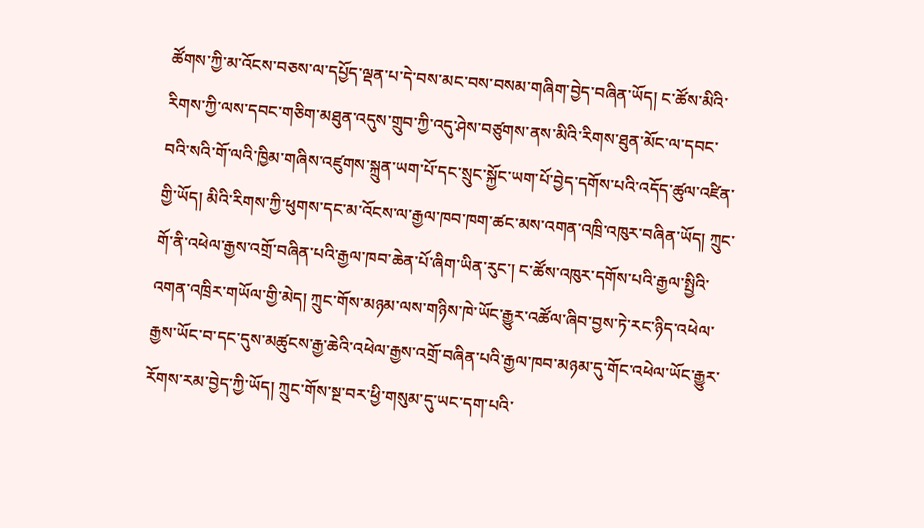ཚོགས་ཀྱི་མ་འོངས་བཅས་ལ་དཔྱོད་ལྡན་པ་དེ་བས་མང་བས་བསམ་གཞིག་བྱེད་བཞིན་ཡོད། ང་ཚོས་མིའི་རིགས་ཀྱི་ལས་དབང་གཅིག་མཐུན་འདུས་གྲུབ་ཀྱི་འདུ་ཤེས་བཙུགས་ནས་མིའི་རིགས་ཐུན་མོང་ལ་དབང་བའི་སའི་གོ་ལའི་ཁྱིམ་གཞིས་འཛུགས་སྐྲུན་ཡག་པོ་དང་སྲུང་སྐྱོང་ཡག་པོ་བྱེད་དགོས་པའི་འདོད་ཚུལ་འཛིན་གྱི་ཡོད། མིའི་རིགས་ཀྱི་ཕུགས་དང་མ་འོངས་ལ་རྒྱལ་ཁབ་ཁག་ཚང་མས་འགན་འཁྲི་འཁུར་བཞིན་ཡོད། ཀྲུང་གོ་ནི་འཕེལ་རྒྱས་འགྲོ་བཞིན་པའི་རྒྱལ་ཁབ་ཆེན་པོ་ཞིག་ཡིན་རུང་། ང་ཚོས་འཁུར་དགོས་པའི་རྒྱལ་སྤྱིའི་འགན་འཁྲིར་གཡོལ་གྱི་མེད། ཀྲུང་གོས་མཉམ་ལས་གཉིས་ཁེ་ཡོང་རྒྱུར་འཚོལ་ཞིབ་བྱས་ཏེ་རང་ཉིད་འཕེལ་རྒྱས་ཡོང་བ་དང་དུས་མཚུངས་རྒྱ་ཆེའི་འཕེལ་རྒྱས་འགྲོ་བཞིན་པའི་རྒྱལ་ཁབ་མཉམ་དུ་གོང་འཕེལ་ཡོང་རྒྱུར་རོགས་རམ་བྱེད་ཀྱི་ཡོད། ཀྲུང་གོས་སྔ་བར་ཕྱི་གསུམ་དུ་ཡང་དག་པའི་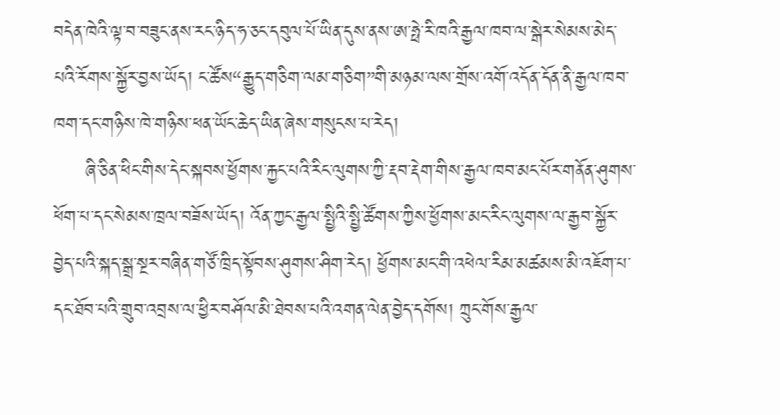བདེན་ཁེའི་ལྟ་བ་བཟུང་ནས་རང་ཉིད་ཧ་ཅང་དབུལ་པོ་ཡིན་དུས་ནས་ཨ་ཧྥེ་རི་ཁའི་རྒྱལ་ཁབ་ལ་སྒེར་སེམས་མེད་པའི་རོགས་སྐྱོར་བྱས་ཡོད། ང་ཚོས“རྒྱུད་གཅིག་ལམ་གཅིག”གི་མཉམ་ལས་གྲོས་འགོ་འདོན་དོན་ནི་རྒྱལ་ཁབ་ཁག་དང་གཉིས་ཁེ་གཉིས་ཕན་ཡོང་ཆེད་ཡིན་ཞེས་གསུངས་པ་རེད།
     ཞི་ཅིན་ཕིང་གིས་དེང་སྐབས་ཕྱོགས་རྐྱང་པའི་རིང་ལུགས་ཀྱི་རྡབ་རྡེག་གིས་རྒྱལ་ཁབ་མང་པོར་གནོན་ཤུགས་ཕོག་པ་དང་སེམས་ཁྲལ་བཟོས་ཡོད། འོན་ཀྱང་རྒྱལ་སྤྱིའི་སྤྱི་ཚོགས་ཀྱིས་ཕྱོགས་མང་རིང་ལུགས་ལ་རྒྱབ་སྐྱོར་བྱེད་པའི་སྐད་སྒྲ་སྔར་བཞིན་གཙོ་ཁྲིད་སྟོབས་ཤུགས་ཤིག་རེད། ཕྱོགས་མང་གི་འཕེལ་རིམ་མཚམས་མི་འཇོག་པ་དང་ཐོབ་པའི་གྲུབ་འབྲས་ལ་ཕྱིར་བཤོལ་མི་ཐེབས་པའི་འགན་ལེན་བྱེད་དགོས། ཀྲུང་གོས་རྒྱལ་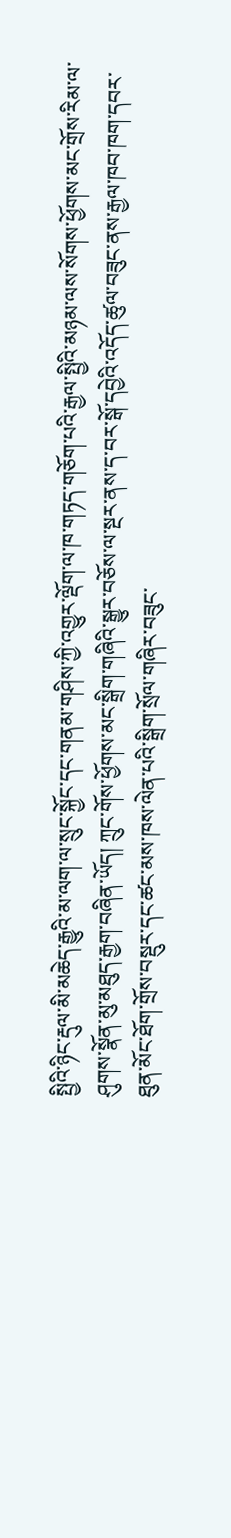སྤྱིའི་ཉིང་རྡུལ་མི་མཆེད་རྒྱུའི་མ་ལག་ལ་སྲུང་སྐྱོང་དང་གནམ་གཤིས་ཀྱི་འགྱུར་ལྡོག་ལ་ཁ་གཏད་གཅོག་པའི་རྒྱལ་སྤྱིའི་མཉམ་ལས་སོགས་ཕྱོགས་མང་གྲོས་རིམ་ལ་ཤུགས་སྣོན་མུ་མཐུད་རྒྱག་བཞིན་ཡོད། ཀྲུང་གོས་ཕྱོགས་མང་སྒྲིག་གཞིའི་སྒྱུར་བཅོས་ལ་སྔར་ནས་ད་བར་སྒོ་དབྱེའི་འདོད་ཚུལ་བཟུང་ནས་རྒྱལ་ཁབ་ཁག་དབར་ཐུན་མོང་ཐོག་གྲོས་བསྡུར་དང་ཚང་མས་ཁས་ལེན་པའི་སྒྲིག་སྲོལ་གཞིར་བཟུང་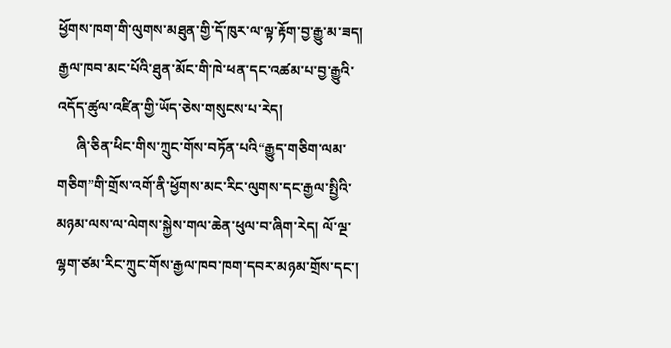ཕྱོགས་ཁག་གི་ལུགས་མཐུན་གྱི་དོ་ཁུར་ལ་ལྟ་རྟོག་བྱ་རྒྱུ་མ་ཟད། རྒྱལ་ཁབ་མང་པོའི་ཐུན་མོང་གི་ཁེ་ཕན་དང་འཚམ་པ་བྱ་རྒྱུའི་འདོད་ཚུལ་འཛིན་གྱི་ཡོད་ཅེས་གསུངས་པ་རེད།
     ཞི་ཅིན་ཕིང་གིས་ཀྲུང་གོས་བཏོན་པའི“རྒྱུད་གཅིག་ལམ་གཅིག”གི་གྲོས་འགོ་ནི་ཕྱོགས་མང་རིང་ལུགས་དང་རྒྱལ་སྤྱིའི་མཉམ་ལས་ལ་ལེགས་སྐྱེས་གལ་ཆེན་ཕུལ་བ་ཞིག་རེད། ལོ་ལྔ་ལྷག་ཙམ་རིང་ཀྲུང་གོས་རྒྱལ་ཁབ་ཁག་དབར་མཉམ་གྲོས་དང་།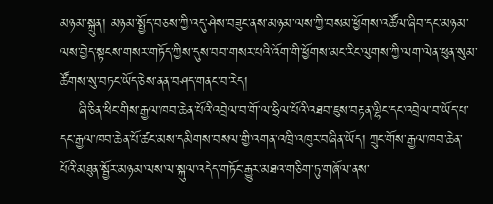མཉམ་སྐྲུན། མཉམ་སྤྱོད་བཅས་ཀྱི་འདུ་ཤེས་བཟུང་ནས་མཉམ་ལས་ཀྱི་བསམ་ཕྱོགས་འཚོལ་ཞིབ་དང་མཉམ་ལས་བྱེད་སྟངས་གསར་གཏོད་ཀྱིས་དུས་བབ་གསར་པའི་འོག་གི་ཕྱོགས་མང་རིང་ལུགས་ཀྱི་ལག་ལེན་ཕུན་སུམ་ཚོགས་སུ་བཏང་ཡོད་ཅེས་ནན་བཤད་གནང་བ་རེད།
    ཞི་ཅིན་ཕིང་གིས་རྒྱལ་ཁབ་ཆེན་པོའི་འབྲེལ་བ་གོ་ལ་ཧྲིལ་པོའི་འཐབ་ཇུས་བརྟན་ལྷིང་དང་འབྲེལ་བ་ཡོད་པ་དང་རྒྱལ་ཁབ་ཆེན་པོ་ཚང་མས་དམིགས་བསལ་གྱི་འགན་འཁྲི་འཁུར་བཞིན་ཡོད། ཀྲུང་གོས་རྒྱལ་ཁབ་ཆེན་པོའི་མཐུན་སྦྱོར་མཉམ་ལས་ལ་སྐུལ་འདེད་གཏོང་རྒྱུར་མཐའ་གཅིག་ཏུ་གཞོལ་ནས་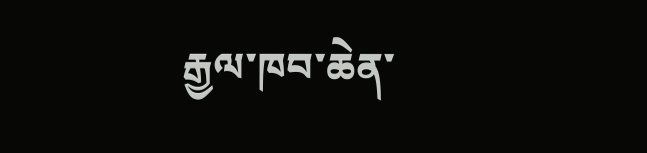རྒྱལ་ཁབ་ཆེན་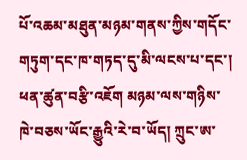པོ་འཆམ་མཐུན་མཉམ་གནས་ཀྱིས་གདོང་གཏུག་དང་ཁ་གཏད་དུ་མི་ལངས་པ་དང་། ཕན་ཚུན་བརྩི་འཇོག མཉམ་ལས་གཉིས་ཁེ་བཅས་ཡོང་རྒྱུའི་རེ་བ་ཡོད། ཀྲུང་ཨ་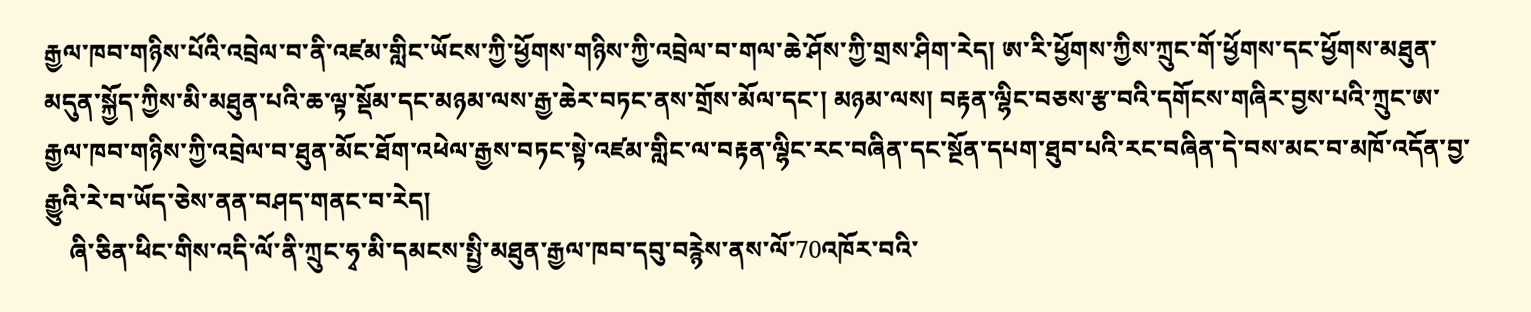རྒྱལ་ཁབ་གཉིས་པོའི་འབྲེལ་བ་ནི་འཛམ་གླིང་ཡོངས་ཀྱི་ཕྱོགས་གཉིས་ཀྱི་འབྲེལ་བ་གལ་ཆེ་ཤོས་ཀྱི་གྲས་ཤིག་རེད། ཨ་རི་ཕྱོགས་ཀྱིས་ཀྲུང་གོ་ཕྱོགས་དང་ཕྱོགས་མཐུན་མདུན་སྐྱོད་ཀྱིས་མི་མཐུན་པའི་ཆ་ལྟ་སྡོམ་དང་མཉམ་ལས་རྒྱ་ཆེར་བཏང་ནས་གྲོས་མོལ་དང་། མཉམ་ལས། བརྟན་ལྷིང་བཅས་རྩ་བའི་དགོངས་གཞིར་བྱས་པའི་ཀྲུང་ཨ་རྒྱལ་ཁབ་གཉིས་ཀྱི་འབྲེལ་བ་ཐུན་མོང་ཐོག་འཕེལ་རྒྱས་བཏང་སྟེ་འཛམ་གླིང་ལ་བརྟན་ལྷིང་རང་བཞིན་དང་སྔོན་དཔག་ཐུབ་པའི་རང་བཞིན་དེ་བས་མང་བ་མཁོ་འདོན་བྱ་རྒྱུའི་རེ་བ་ཡོད་ཅེས་ནན་བཤད་གནང་བ་རེད།
    ཞི་ཅིན་ཕིང་གིས་འདི་ལོ་ནི་ཀྲུང་ཧྭ་མི་དམངས་སྤྱི་མཐུན་རྒྱལ་ཁབ་དབུ་བརྙེས་ནས་ལོ་70འཁོར་བའི་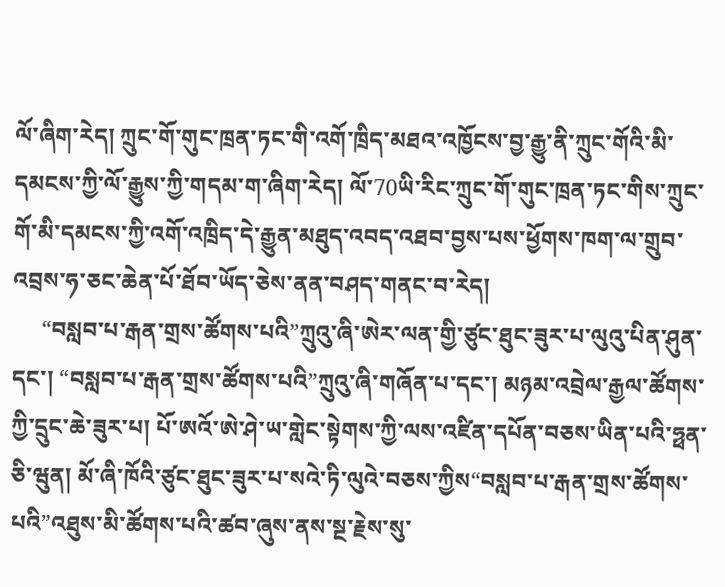ལོ་ཞིག་རེད། ཀྲུང་གོ་གུང་ཁྲན་ཏང་གི་འགོ་ཁྲིད་མཐའ་འཁྱོངས་བྱ་རྒྱུ་ནི་ཀྲུང་གོའི་མི་དམངས་ཀྱི་ལོ་རྒྱུས་ཀྱི་གདམ་ག་ཞིག་རེད། ལོ་70ཡི་རིང་ཀྲུང་གོ་གུང་ཁྲན་ཏང་གིས་ཀྲུང་གོ་མི་དམངས་ཀྱི་འགོ་འཁྲིད་དེ་རྒྱུན་མཐུད་འབད་འཐབ་བྱས་པས་ཕྱོགས་ཁག་ལ་གྲུབ་འབྲས་ཧ་ཅང་ཆེན་པོ་ཐོབ་ཡོད་ཅེས་ནན་བཤད་གནང་བ་རེད།
     “བསླབ་པ་རྒན་གྲས་ཚོགས་པའི”ཀྲུའུ་ཞི་ཨེར་ལན་གྱི་ཙུང་ཐུང་ཟུར་པ་ལུའུ་པིན་ཤུན་དང་། “བསླབ་པ་རྒན་གྲས་ཚོགས་པའི”ཀྲུའུ་ཞི་གཞོན་པ་དང་། མཉམ་འབྲེལ་རྒྱལ་ཚོགས་ཀྱི་དྲུང་ཆེ་ཟུར་པ། པོ་ཨའོ་ཨེ་ཤེ་ཡ་གླེང་སྟེགས་ཀྱི་ལས་འཛིན་དཔོན་བཅས་ཡིན་པའི་ཧྥན་ཅི་ཝུན། མོ་ཞི་ཁོའི་ཙུང་ཐུང་ཟུར་པ་སའེ་ཏི་ལུའེ་བཅས་ཀྱིས“བསླབ་པ་རྒན་གྲས་ཚོགས་པའི”འཐུས་མི་ཚོགས་པའི་ཚབ་ཞུས་ནས་སྔ་རྗེས་སུ་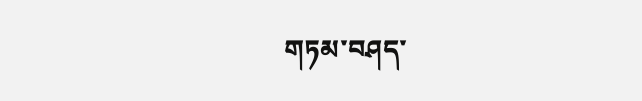གཏམ་བཤད་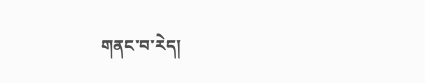གནང་བ་རེད།